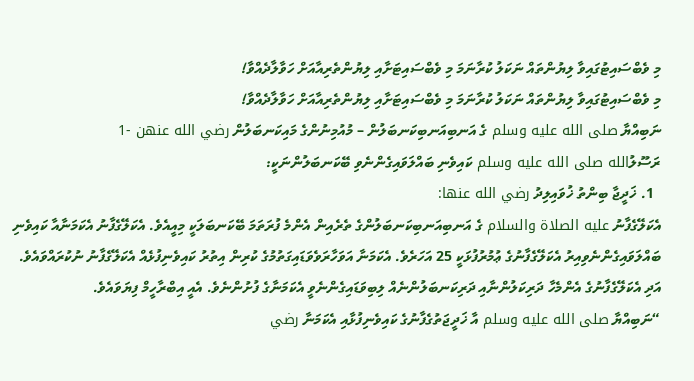މި ވެބްސައިޓުގައިވާ ލިޔުންތައް ނަކަލު ކުރާނަމަ މި ވެބްސައިޓަށާއި ލިޔުންތެރިއާއަށް ހަވާލާދެއްވާ!
މި ވެބްސައިޓުގައިވާ ލިޔުންތައް ނަކަލު ކުރާނަމަ މި ވެބްސައިޓަށާއި ލިޔުންތެރިއާއަށް ހަވާލާދެއްވާ!
ނަބިއްޔާ صلى الله عليه وسلم ގެ އަނބިއަނބިކަނބަލުން – މުއުމިނުންގެ މައިކަނބަލުން رضي الله عنهن -1
ރަސޫލުالله صلى الله عليه وسلم ކައިވެނި ބައްލަވައިގެންނެވި ބޭކަނބަލުންނަކީ:
  1. ޚަދީޖާ ބިންތު ޚުވައިލިދު رضي الله عنها:
އެކަލޭގެފާނު عليه الصلاة والسلام ގެ އަނބިއަނބިކަނބަލުންގެ ތެރެއިން އެންމެ ފުރަތަމަ ބޭކަނބަލަކީ މިއީއެވެ. އެކަލޭގެފާނު އެކަމަނާއާ ކައިވެނި ބައްލަވައިގެންނެވިއިރު އެކަލޭގެފާނުގެ ޢުމުރުފުޅަކީ 25 އަހަރެވެ. އެކަމަނާ އަވަހާރަވެވަޑައިގަތުމުގެ ކުރިން އިތުރު ކައިވެނިފުޅެއް އެކަލޭގެފާނު ނުކުރައްވައެވެ. އަދި އެކަލޭގެފާނުގެ އެންމެހާ ދަރިކަލުންނާއި ދަރިކަނބަލުންނެއް ލިބިވަޑައިގެންނެވީ އެކަމަނާގެ ފުށުންނެވެ. އެއީ އިބްރާހީމް ފިޔަވައެވެ.
“ނަބިއްޔާ صلى الله عليه وسلم އާ ޚަދީޖަތުގެފާނުގެ ކައިވެނިފުޅާއި އެކަމަނާ رضي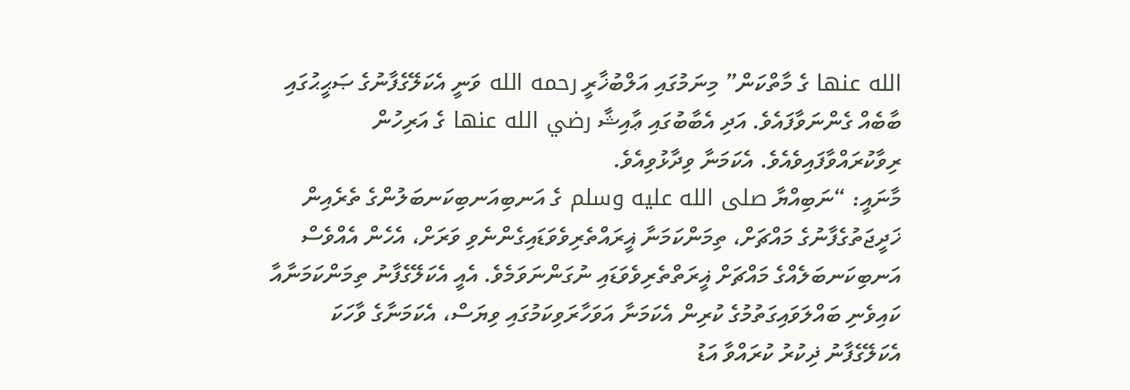الله عنها ގެ މާތްކަން” މިނަމުގައި އަލްބުޚާރީ رحمه الله ވަނީ އެކަލޭގެފާނުގެ ޞަޙީޙުގައި ބާބެއް ގެންނަވާފައެވެ. އަދި އެބާބުގައި ޢާއިޝާ رضي الله عنها ގެ އަރިހުން ރިވާކުރައްވާފައިވެއެވެ. އެކަމަނާ ވިދާޅުވިއެވެ.
މާނައީ: “ނަބިއްޔާ صلى الله عليه وسلم ގެ އަނބިއަނބިކަނބަލުންގެ ތެރެއިން ޚަދީޖަތުގެފާނުގެ މައްޗަށް، ތިމަންކަމަނާ ޣީރައްތެރިވެވަޑައިގެންނެވި ވަރަށް، އެހެން އެއްވެސް އަނބިކަނބަލެއްގެ މައްޗަށް ޣީރަތްތެރިވެވަޑައި ނުގަންނަވަމެވެ. އެއީ އެކަލޭގެފާނު ތިމަންކަމަނާއާ ކައިވެނި ބައްލަވައިގަތުމުގެ ކުރިން އެކަމަނާ އަވަހާރަވިކަމުގައި ވިޔަސް، އެކަމަނާގެ ވާހަކަ އެކަލޭގެފާނު ޛިކުރު ކުރައްވާ އަޑު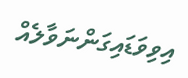އިވިވަޑައިގަންނަވާލެއް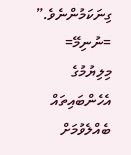ގިނަކަމުންނެވެ.”
=ނުނިމޭ=
މިލިޔުމުގެ އެހެންބައިތައް ބެއްލެވުމަށް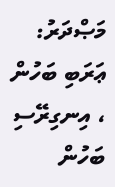މަޞްދަރު: ޢަރަބި ބަހުން ، އިނގިރޭސި ބަހުން